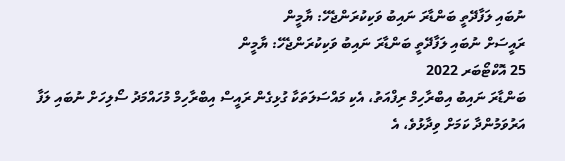ނުބައި ލަފާދޭތީ ބަންޑާރަ ނައިބު ވަކިކުރަންޖެހޭ: ޔާމީން
ރައީސަށް ނުބައި ލަފާދޭތީ ބަންޑާރަ ނައިބު ވަކިކުރަންޖެހޭ: ޔާމީން
25 އޮކްޓޯބަރ 2022
ބަންޑާރަ ނައިބު އިބްރާހިމް ރިފްއަތު، އެކި މައްސަލަތަކާ ގުޅިގެން ރައީސް އިބްރާހިމް މުހައްމަދު ސޯލިހަށް ނުބައި ލަފާ އަރުވަމުންދާ ކަމަށް ވިދާޅުވެ، އެ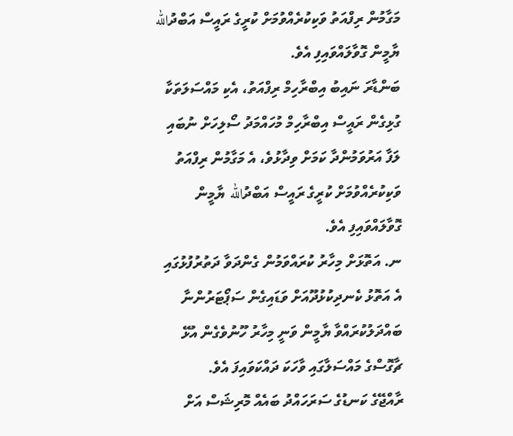މަގާމުން ރިފްއަތު ވަކިކުރެއްވުމަށް ކުރީގެ ރައީސް އަބްދުالله ޔާމީން ގޮވާލައްވައިފި އެވެ.
ބަންޑާރަ ނައިބު އިބްރާހިމް ރިފްއަތު، އެކި މައްސަލަތަކާ ގުޅިގެން ރައީސް އިބްރާހިމް މުހައްމަދު ސޯލިހަށް ނުބައި ލަފާ އަރުވަމުންދާ ކަމަށް ވިދާޅުވެ، އެ މަގާމުން ރިފްއަތު ވަކިކުރެއްވުމަށް ކުރީގެ ރައީސް އަބްދުالله ޔާމީން ގޮވާލައްވައިފި އެވެ.
ނ. އަތޮޅަށް މިހާރު ކުރައްވަމުން ގެންދަވާ ދަތުރުފުޅުގައި އެ އަތޮޅު ކެނދިކުޅުދޫއަށް ވަޑައިގެން ސަޕޯޓަރުންނާ ބައްދަލުކުރައްވާ ޔާމީން ވަނީ މިހާރު ހޫނުވެގެން އުޅޭ ޗާގޮސްގެ މައްސަލާގައި ވާހަކަ ދައްކަވައިފަ އެވެ.
ރާއްޖޭގެ ކަނޑުގެ ސަރަހައްދު ބައެއް މޮރިޝަސް އަށް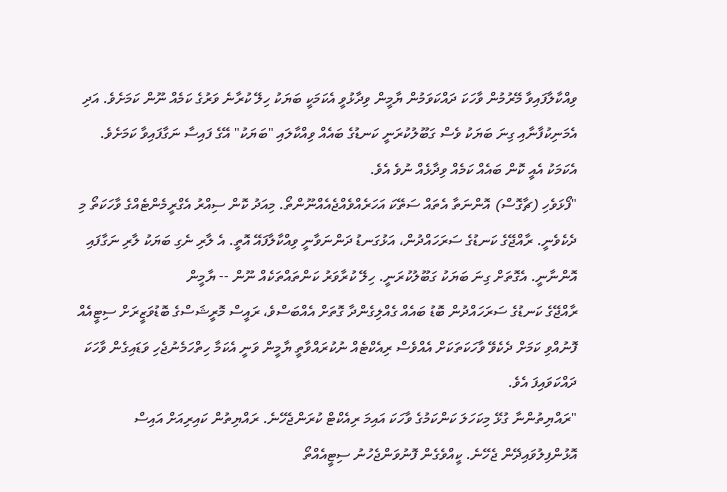ވިއްކާލާފައިވާ މޭރުމުން ވާހަކަ ދައްކަވަމުން ޔާމީން ވިދާޅުވީ އެކަމަކީ ބަޔަކު ހިލޭ ކުރާނެ ވަރުގެ ކަމެއް ނޫން ކަމަށެވެ. އަދި އެމަނިކުފާނާއި ގިނަ ބަޔަކު ވެސް ގަބޫލުކުރަނީ ކަނޑުގެ ބައެއް ވިއްކާލައި "ބަޔަކު" އޭގެ ފައިސާ ނަގާފައިވާ ކަމަށެވެ. އެކަމަކު އެއީ ކޮން ބައެއް ކަމެއް ވިދާޅެއް ނުވެ އެވެ.
"ފޯޅަވެހި (ޗާގޮސް) އޮންނަތާ އެތައް ސަތޭކަ އަހަރެއްވެއްޖެއެއްނޫންތޯ. މިއަދު ކޮން ސިއްރު އެގްރީމެންޓެއްގެ ވާހަކަތޯ މި ދެކެވެނީ. ރާއްޖޭގެ ކަނޑުގެ ސަރަހައްދުން، އަޅުގަނޑު ދަންނަވާނީ ވިއްކާލާފައޭ އޮތީ. އެ ލާރި ނެގި ބަޔަކު ލާރި ނަގާފައި އޮންނާނީ. އެގޮތަށް ގިނަ ބަޔަކު ގަބޫލުކުރަނީ. ހިލޭ ކުރާވަރު ކަންތައްތަކެއް ނޫން -- ޔާމީން
ރާއްޖޭގެ ކަނޑުގެ ސަރަހައްދުން ބޮޑު ބައެއް ގެއްލިގެންދާ ގޮތަށް އެއްބަސްވެ، ރައީސް މޮރީޝަސްގެ ބޮޑުވަޒީރަށް ސިޓީއެއް ފޮނުއްވި ކަމަށް ދެކެވޭ ވާހަކަތަކަށް އެއްވެސް ރިއެކްޓެއް ނުކުރައްވާތީ ޔާމީން ވަނީ އެކަމާ ހިތްހަމެނުޖެހި ވަޑައިގެން ވާހަކަ ދައްކަވައިފަ އެވެ.
"ރައްޔިތުންނާ ގުޅޭ މިކަހަލަ ކަންކަމުގެ ވާހަކަ އައިމަ ރިއެކްޓް ކުރަންޖެހޭނެ. ރައްޔިތުން ކައިރިއަށް އައިސް އޮޅުންފިލުވައިދޭން ޖެހޭނެ. ކީއްވެގެން ފޮނުވަންޖެހުނު ސިޓީއެއްތޯ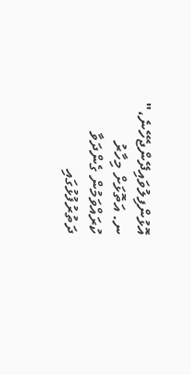އޮޅުންފިލުވައިދޭންޖެހޭނެ،"
ނ. އަތޮޅަށް މިހާރު ކުރައްވަމުން ގެންދަވާ ދަތުރުފުޅުގައި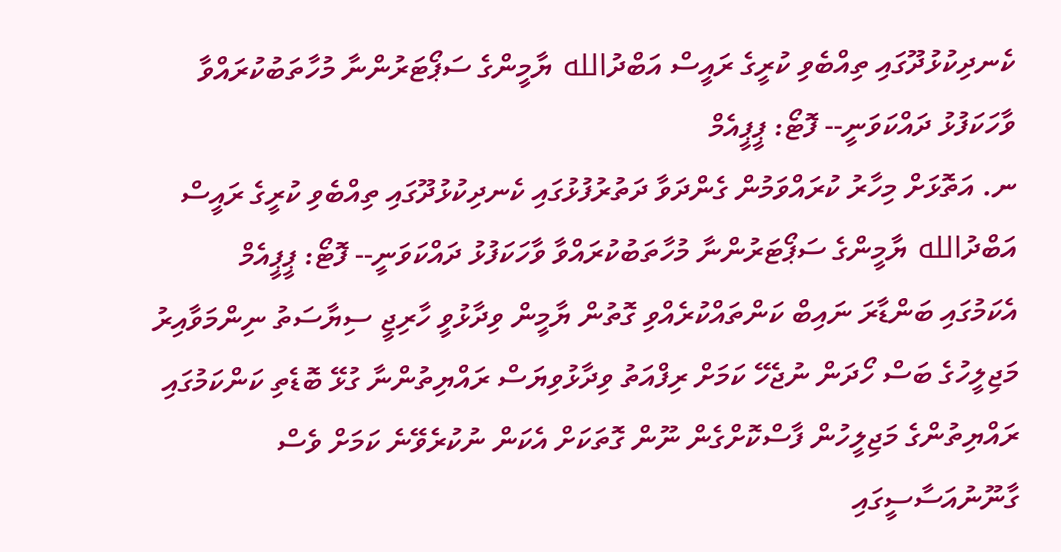ކެނދިކުޅުދޫގައި ތިއްބެވި ކުރީގެ ރައީސް އަބްދުالله ޔާމީންގެ ސަޕޯޓަރުންނާ މުހާތަބުކުރައްވާ ވާހަކަފުޅު ދައްކަވަނީ-- ފޮޓޯ: ޕީޕީއެމް
ނ. އަތޮޅަށް މިހާރު ކުރައްވަމުން ގެންދަވާ ދަތުރުފުޅުގައި ކެނދިކުޅުދޫގައި ތިއްބެވި ކުރީގެ ރައީސް އަބްދުالله ޔާމީންގެ ސަޕޯޓަރުންނާ މުހާތަބުކުރައްވާ ވާހަކަފުޅު ދައްކަވަނީ-- ފޮޓޯ: ޕީޕީއެމް
އެކަމުގައި ބަންޑާރަ ނައިބް ކަންތައްކުރެއްވި ގޮތުން ޔާމީން ވިދާޅުވީ ހާރިޖީ ސިޔާސަތު ނިންމަވާއިރު މަޖިލީހުގެ ބަސް ހޯދަން ނުޖެހޭ ކަމަށް ރިފްއަތު ވިދާޅުވިޔަސް ރައްޔިތުންނާ ގުޅޭ ބޮޑެތި ކަންކަމުގައި ރައްޔިތުންގެ މަޖިލީހުން ފާސްކޮށްގެން ނޫން ގޮތަކަށް އެކަން ނުކުރެވޭނެ ކަމަށް ވެސް ގާނޫނުއަސާސީގައި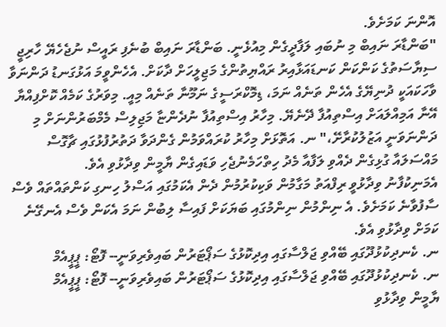އޮންނަ ކަމަށެވެ.
"ބަންޑާރަ ނައިބް މި ނުބައި ލަފާދީގެން މިއުޅެނީ. ބަންޑާރަ ނައިބް ބުނެފި ރައީސް ނުޖެހެޔޭ ހާރިޖީ ސިޔާސަތުގެ ކަންކަން ކަނޑައަޅާއިރު ރައްޔިތުންގެ މަޖިލީހަށް ދާކަށް. އެހެންވީމަ އަޅުގަނޑު ދަންނަވާ ވާހަކައަކީ ދުނިޔޭގެ އެހެން ތަނެއް ނަމަ، ޑިމޮކްރަސީގެ ނަމޫނާ ތަނެއް މިއީ. މިވަރުގެ ކަމެއް ކޮށްފިއްޔާ އޭނާ އަމިއްލައަށް އިސްތިއުފާ ދޭނެޔޭ. މިހާރު އިސްތިއުފާ ނުދެންޏާ މަޖިލިސް މެމްބަރުންނަށް މި ދަންނަވަނީ އަޒުލުކުރާށޭ،" ނ. އަތޮޅަށް މިހާރު ކުރައްވަމުން ގެންދަވާ ދަތުރުފުޅުގައި ޗާގޮސް މައްސަލައާ ގުޅިގެން ދެއްވި ލަފާއާ މެދު ހިތްހަމެނުޖެހި ވަޑައިގެން ޔާމީން ވިދާޅުވި އެވެ.
އެމަނިކުފާނު ވިދާޅުވީ ރިފްއަތު މަގާމުން ވަކިކުރުމުން ދެން އެކަމުގައި އަސްލު ހިނގި ކަންތައްތައް ވެސް ސާފުވާނެ ކަމަށެވެ. އެ ނިންމުން ނިންމުގައި ބަޔަކަށް ފައިސާ ލިބުން ނަމަ އެކަން ވެސް އެނގޭނެ ކަމަށް ވިދާޅުވި އެވެ.
ނ. ކެނދިކުޅުދޫގައި ބޭއްވި ޖަލްސާގައި އިދިކޮޅުގެ ސަޕޯޓަރުން ބައިވެރިވަނީ-- ފޮޓޯ: ޕީޕީއެމް
ނ. ކެނދިކުޅުދޫގައި ބޭއްވި ޖަލްސާގައި އިދިކޮޅުގެ ސަޕޯޓަރުން ބައިވެރިވަނީ-- ފޮޓޯ: ޕީޕީއެމް
ޔާމީން ވިދާޅުވި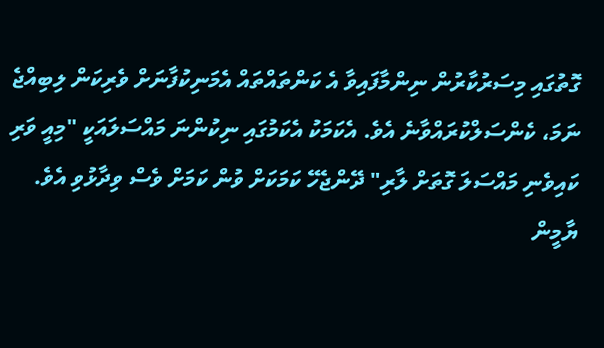ގޮތުގައި މިސަރުކާރުން ނިންމާފައިވާ އެ ކަންތައްތައް އެމަނިކުފާނަށް ވެރިކަން ލިބިއްޖެ ނަމަ، ކެންސަލްކުރައްވާނެ އެވެ. އެކަމަކު އެކަމުގައި ނިކުންނަ މައްސަލައަކީ "މިއީ ވަރި ކައިވެނި މައްސަލަ ގޮތަށް ލާރި" ދޭންޖެހޭ ކަމަކަށް ވުން ކަމަށް ވެސް ވިދާޅުވި އެވެ.
ޔާމީން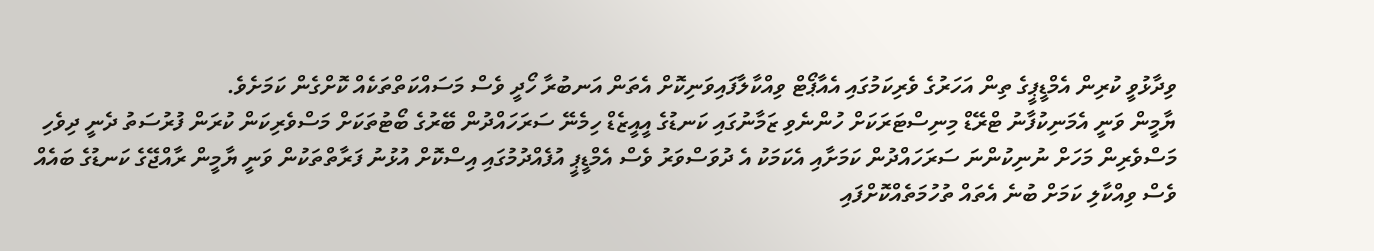ވިދާޅުވީ ކުރިން އެމްޑީޕީގެ ތިން އަހަރުގެ ވެރިކަމުގައި އެއާޕޯޓް ވިއްކާލާފައިވަނިކޮށް އެތަން އަނބުރާ ހޯދީ ވެސް މަސައްކަތްތަކެއް ކޮށްގެން ކަމަށެވެ.
ޔާމީން ވަނީ އެމަނިކުފާނު ޓްރޭޑް މިނިސްޓަރަކަށް ހުންނެވި ޒަމާނުގައި ކަނޑުގެ އީއީޒެޑް ހިމެނޭ ސަރަހައްދުން ބޭރުގެ ބޯޓުތަކަށް މަސްވެރިކަން ކުރަން ފުރުސަތު ދެނީ ދިވެހި މަސްވެރިން މަހަށް ނުނިކުންނަ ސަރަހައްދުން ކަމަށާއި އެކަމަކު އެ ދުވަސްވަރު ވެސް އެމްޑީޕީ އުފެއްދުމުގައި އިސްކޮށް އުޅުނު ފަރާތްތަކުން ވަނީ ޔާމީން ރާއްޖޭގެ ކަނޑުގެ ބައެއް ވެސް ވިއްކާލި ކަމަށް ބުނެ އެތައް ތުހުމަތެއްކޮށްފައި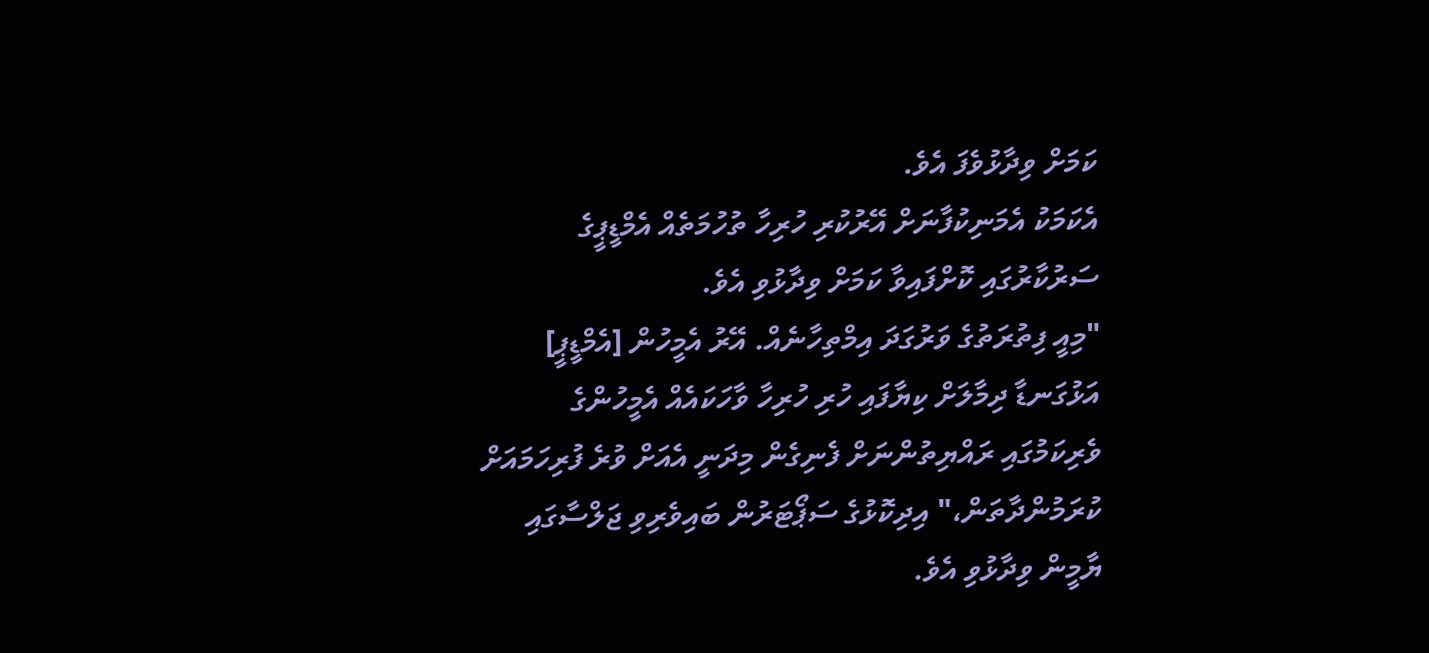ކަމަށް ވިދާޅުވެފަ އެވެ.
އެކަމަކު އެމަނިކުފާނަށް އޭރުކުރި ހުރިހާ ތުހުމަތެއް އެމްޑީޕީގެ ސަރުކާރުގައި ކޮށްފައިވާ ކަމަށް ވިދާޅުވި އެވެ.
"މިއީ ފިތުރަތުގެ ވަރުގަދަ އިމްތިހާނެއް. އޭރު އެމީހުން [އެމްޑީޕީ] އަޅުގަނޑާ ދިމާލަށް ކިޔާފައި ހުރި ހުރިހާ ވާހަކައެއް އެމީހުންގެ ވެރިކަމުގައި ރައްޔިތުންނަށް ފެނިގެން މިދަނީ އެއަށް ވުރެ ފުރިހަމައަށް ކުރަމުންދާތަން،" އިދިކޮޅުގެ ސަޕޯޓަރުން ބައިވެރިވި ޖަލްސާގައި ޔާމީން ވިދާޅުވި އެވެ.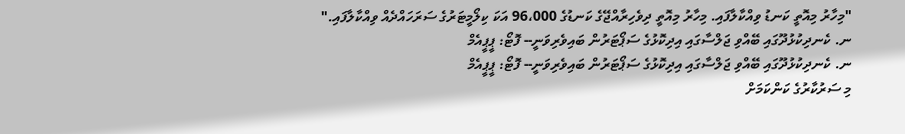"މިހާރު މިއޮތީ ކަނޑު ވިއްކާލާފައި. މިހާރު މިއޮތީ ދިވެހިރާއްޖޭގެ ކަނޑުގެ 96،000 އަކަ ކިލޯމީޓަރުގެ ސަރަހައްދެއް ވިއްކާލާފައި."
ނ. ކެނދިކުޅުދޫގައި ބޭއްވި ޖަލްސާގައި އިދިކޮޅުގެ ސަޕޯޓަރުން ބައިވެރިވަނީ-- ފޮޓޯ: ޕީޕީއެމް
ނ. ކެނދިކުޅުދޫގައި ބޭއްވި ޖަލްސާގައި އިދިކޮޅުގެ ސަޕޯޓަރުން ބައިވެރިވަނީ-- ފޮޓޯ: ޕީޕީއެމް
މި ސަރުކާރުގެ ކަންކަމަށް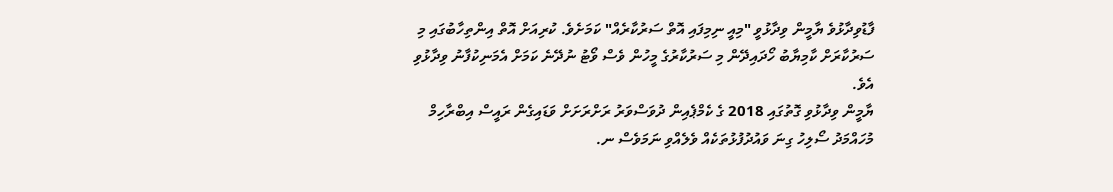ފާޑުވިދާޅުވެ ޔާމީން ވިދާޅުވީ "މިއީ ނިމިފައި އޮތް ސަރުކާރެއް" ކަމަށެވެ. ކުރިއަށް އޮތް އިންތިހާބުގައި މި ސަރުކާރަށް ކާމިޔާބު ހޯދައިދޭން މި ސަރުކާރުގެ މީހުން ވެސް ވޯޓު ނުދޭނެ ކަމަށް އެމަނިކުފާނު ވިދާޅުވި އެވެ.
ޔާމީން ވިދާޅުވި ގޮތުގައި 2018 ގެ ކެމްޕެއިން ދުވަސްވަރު ރަށްރަށަށް ވަޑައިގެން ރައީސް އިބްރާހިމް މުހައްމަދު ސޯލިހު ގިނަ ވައުދުފުޅުތަކެއް ވެލެއްވި ނަމަވެސް ނ.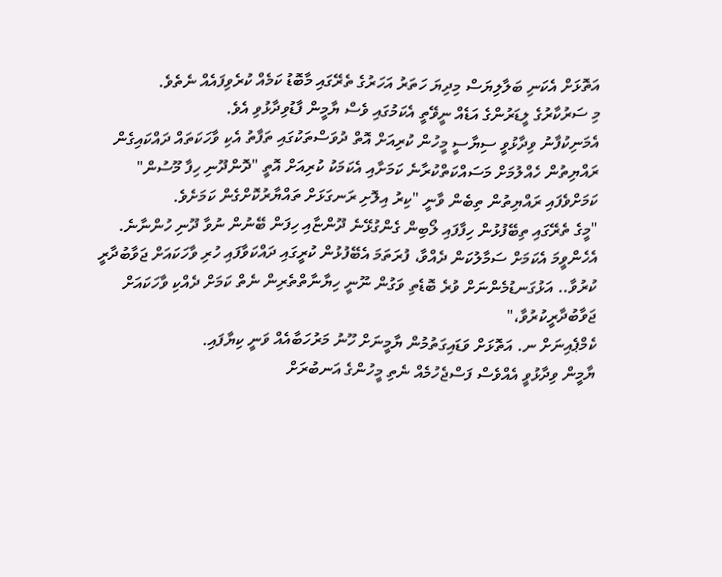އަތޮޅަށް އެކަނި ބަލާލިޔަސް މިދިޔަ ހަތަރު އަހަރުގެ ތެރޭގައި މާބޮޑު ކަމެއް ކުރެވިފައެއް ނެތެވެ.
މި ސަރުކާރުގެ ލީޑަރުންގެ އަޑެއް ނީވޭތީ އެކަމުގައި ވެސް ޔާމީން ފާޑުވިދާޅުވި އެވެ.
އެމަނިކުފާނު ވިދާޅުވީ ސިޔާސީ މީހުން ކުރިއަށް އޮތް ދުވަސްތަކުގައި ތަފާތު އެކި ވާހަކަތައް ދައްކައިގެން ރައްޔިތުން ހެއްލުމަށް މަސައްކަތްކުރާނެ ކަމަށާއި އެކަމަކު ކުރިއަށް އޮތީ "ދޮންދޫނި ހިފާ މޫސުން" ކަމަށްވެފައި ރައްޔިތުން ތިބެން ވާނީ "ކިރު އިލޮށި ރަނގަޅަށް ތައްޔާރުކޮށްގެން ކަމަށެވެ.
"މީގެ ތެރޭގައި ތިބޭފުޅުން ހިފާފައި ލޯބިން ގެންގުޅޭނެ ދޫންޏާއި ހިފަން ބޭނުން ނުވާ ދޫނި ހުންނާނެ. އެހެންވީމަ އެކަމަށް ސަމާލުކަން ދެއްވާ، ފުރަތަމަ އެބޭފުޅުން ކުރީގައި ދައްކަވާފައި ހުރި ވާހަކައަށް ޖަވާބުދާރީ ކުރުވާ.. އަޅުގަނޑުމެންނަށް ވުރެ ބޮޑެތި ވަގުން ނޫނީ ހިޔާނާތްތެރިން ނެތް ކަމަށް ދެއްކި ވާހަކައަށް ޖަވާބުދާރީކުރުވާ،"
ކެމްޕެއިނަށް ނ. އަތޮޅަށް ވަޑައިގަތުމުން ޔާމީނަށް ހޫނު މަރުހަބާއެއް ވަނީ ކިޔާފައި.
ޔާމީން ވިދާޅުވީ އެއްވެސް ފަސްޖެހުމެއް ނެތި މީހުންގެ އަނބުރަށް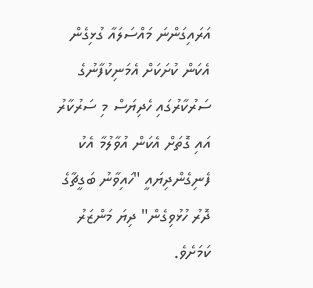އަރައިގަންނަ މައްސަލައާ ގުޅިގެން އެކަން ކުށަކަށް އެމަނިކުފާނުގެ ސަރުކާރުގައި ހެދިޔަސް މި ސަރުކާރު އައި ގޮތަށް އެކަން އުވާލުމާ އެކު ފެނިގެންދިޔައީ "ހައިވާނު ބަގީޗާގެ ދޮރު ހުޅުވިގެން" ދިޔަ މަންޒަރު ކަމަށެވެ.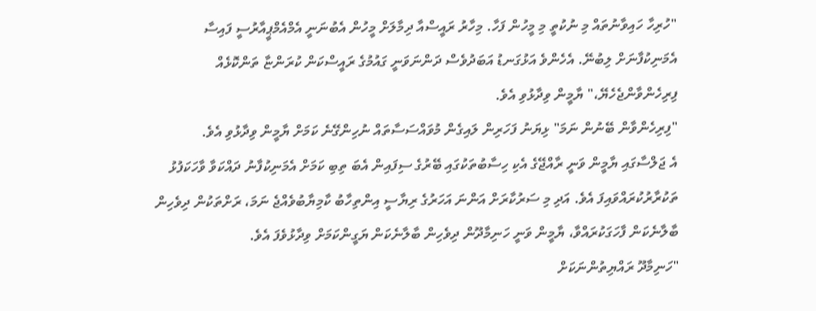"ހުރިހާ ހައިވާނުތައް މި ނުކުތީ މި މީހުން ފަހާ. މިހާރު ރައީސްއާ ދިމާލަށް މީހުން އެބުނަނީ އެމްއެމްޕީއާރުސީ ފައިސާ އެމަނިކުފާނަށް ލިބުނޭ. އެހެންވެ އަޅުގަނޑު އަބަދުވެސް ދަންނަވަނީ ގައުމުގެ ރައީސްކަން ކުރަންޏާ ތަންކޮޅެއް ފިރިހެންވާންޖެހެޔޭ،" ޔާމީން ވިދާޅުވި އެވެ.
"ފިރިހެންވާން ބޭނުން ނަމަ" ޅިޔަނު ފަހަރިން ލައިގެން މުވައްސަސާތައް ނުހިންގޭނެ ކަމަށް ޔާމީން ވިދާޅުވި އެވެ.
އެ ޖަލްސާގައި ޔާމީން ވަނީ ރާއްޖޭގެ އެކި ހިސާބުތަކުގައި ބޭރުގެ ސިފައިން އެބަ ތިބި ކަމަށް އެމަނިކުފާނު ދައްކަވާ ވާހަކަފުޅު ތަކުރާރުކުރައްވައިފަ އެވެ. އަދި މި ސަރުކާރަށް އަންނަ އަހަރުގެ ރިޔާސީ އިންތިހާބު ކާމިޔާބުވެއްޖެ ނަމަ، ރަށްތަކުން ދިވެހިން ބާލާނެކަން ފާހަގަކުރައްވާ، ޔާމީން ވަނީ ހަނިމާދޫން ދިވެހިން ބާލާނެކަން ޔަގީންކަމަށް ވިދާޅުވެފަ އެވެ.
"ހަނިމާދޫ ރައްޔިތުންނަކަށް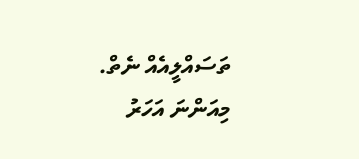ތަސައްލީއެއް ނެތް. މިއަންނަ އަހަރު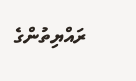ރައްޔިތުންގެ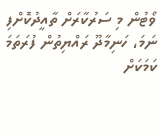ވޯޓުން މި ސަރުކާރަށް ތާއީދުކޮށްފި ނަމަ، ހަނިމާދޫ ރައްޔިތުން ފުރަތަމަ ކަމަކަށް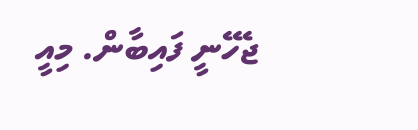ޖެހޭނީ ފައިބާން. މިއީ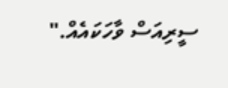ސީރިއަސް ވާހަކައެއް."